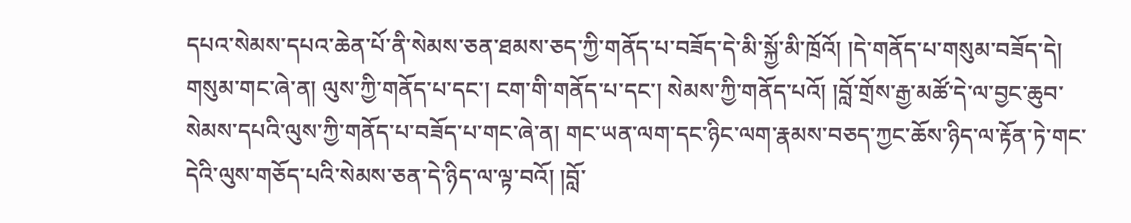དཔའ་སེམས་དཔའ་ཆེན་པོ་ནི་སེམས་ཅན་ཐམས་ཅད་ཀྱི་གནོད་པ་བཟོད་དེ་མི་སྐྱོ་མི་ཁྲོའོ། །དེ་གནོད་པ་གསུམ་བཟོད་དེ། གསུམ་གང་ཞེ་ན། ལུས་ཀྱི་གནོད་པ་དང་། ངག་གི་གནོད་པ་དང་། སེམས་ཀྱི་གནོད་པའོ། །བློ་གྲོས་རྒྱ་མཚོ་དེ་ལ་བྱང་ཆུབ་སེམས་དཔའི་ལུས་ཀྱི་གནོད་པ་བཟོད་པ་གང་ཞེ་ན། གང་ཡན་ལག་དང་ཉིང་ལག་རྣམས་བཅད་ཀྱང་ཆོས་ཉིད་ལ་རྟོན་ཏེ་གང་དེའི་ལུས་གཅོད་པའི་སེམས་ཅན་དེ་ཉིད་ལ་ལྟ་བའོ། །བློ་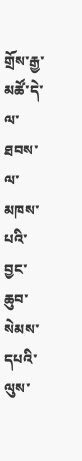གྲོས་རྒྱ་མཚོ་དེ་ལ་ཐབས་ལ་མཁས་པའི་བྱང་ཆུབ་སེམས་དཔའི་ལུས་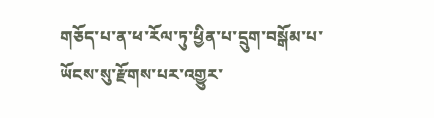གཅོད་པ་ན་ཕ་རོལ་ཏུ་ཕྱིན་པ་དྲུག་བསྒོམ་པ་ཡོངས་སུ་རྫོགས་པར་འགྱུར་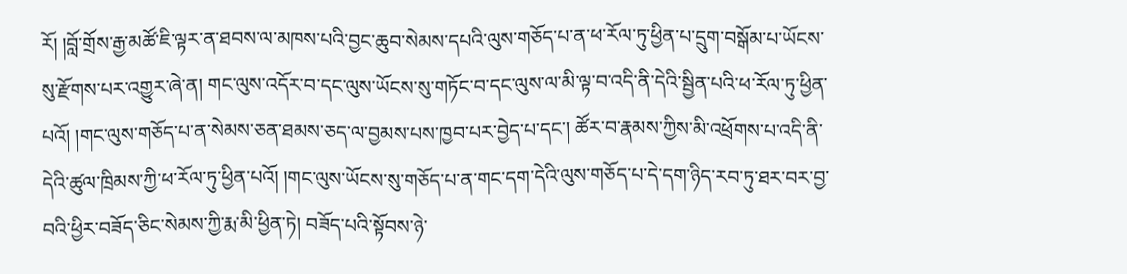རོ། །བློ་གྲོས་རྒྱ་མཚོ་ཇི་ལྟར་ན་ཐབས་ལ་མཁས་པའི་བྱང་ཆུབ་སེམས་དཔའི་ལུས་གཅོད་པ་ན་ཕ་རོལ་ཏུ་ཕྱིན་པ་དྲུག་བསྒོམ་པ་ཡོངས་སུ་རྫོགས་པར་འགྱུར་ཞེ་ན། གང་ལུས་འདོར་བ་དང་ལུས་ཡོངས་སུ་གཏོང་བ་དང་ལུས་ལ་མི་ལྟ་བ་འདི་ནི་དེའི་སྦྱིན་པའི་ཕ་རོལ་ཏུ་ཕྱིན་པའོ། །གང་ལུས་གཅོད་པ་ན་སེམས་ཅན་ཐམས་ཅད་ལ་བྱམས་པས་ཁྱབ་པར་བྱེད་པ་དང་། ཚོར་བ་རྣམས་ཀྱིས་མི་འཕྲོགས་པ་འདི་ནི་དེའི་ཚུལ་ཁྲིམས་ཀྱི་ཕ་རོལ་ཏུ་ཕྱིན་པའོ། །གང་ལུས་ཡོངས་སུ་གཅོད་པ་ན་གང་དག་དེའི་ལུས་གཅོད་པ་དེ་དག་ཉིད་རབ་ཏུ་ཐར་བར་བྱ་བའི་ཕྱིར་བཟོད་ཅིང་སེམས་ཀྱི་རྨ་མི་ཕྱིན་ཏེ། བཟོད་པའི་སྟོབས་ཉེ་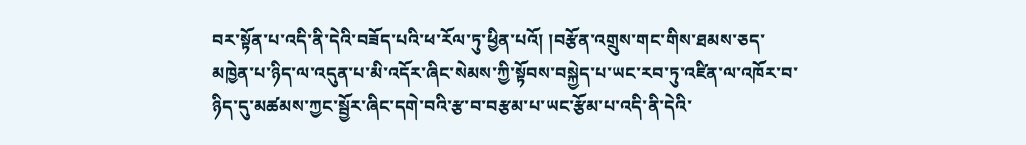བར་སྟོན་པ་འདི་ནི་དེའི་བཟོད་པའི་ཕ་རོལ་ཏུ་ཕྱིན་པའོ། །བརྩོན་འགྲུས་གང་གིས་ཐམས་ཅད་མཁྱེན་པ་ཉིད་ལ་འདུན་པ་མི་འདོར་ཞིང་སེམས་ཀྱི་སྟོབས་བསྐྱེད་པ་ཡང་རབ་ཏུ་འཛིན་ལ་འཁོར་བ་ཉིད་དུ་མཚམས་ཀྱང་སྦྱོར་ཞིང་དགེ་བའི་རྩ་བ་བརྩམ་པ་ཡང་རྩོམ་པ་འདི་ནི་དེའི་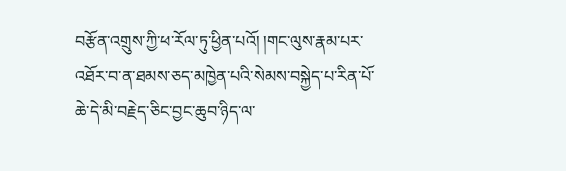བརྩོན་འགྲུས་ཀྱི་ཕ་རོལ་ཏུ་ཕྱིན་པའོ། །གང་ལུས་རྣམ་པར་འཐོར་བ་ན་ཐམས་ཅད་མཁྱེན་པའི་སེམས་བསྐྱེད་པ་རིན་པོ་ཆེ་དེ་མི་བརྗེད་ཅིང་བྱང་ཆུབ་ཉིད་ལ་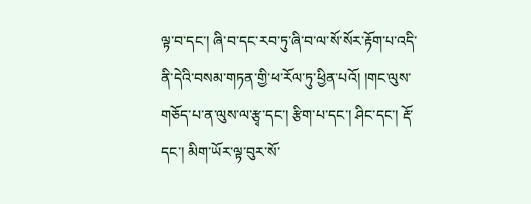ལྟ་བ་དང་། ཞི་བ་དང་རབ་ཏུ་ཞི་བ་ལ་སོ་སོར་རྟོག་པ་འདི་ནི་དེའི་བསམ་གཏན་གྱི་ཕ་རོལ་ཏུ་ཕྱིན་པའོ། །གང་ལུས་གཅོད་པ་ན་ལུས་ལ་རྩྭ་དང་། རྩིག་པ་དང་། ཤིང་དང་། རྡོ་དང་། མིག་ཡོར་ལྟ་བུར་སོ་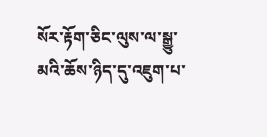སོར་རྟོག་ཅིང་ལུས་ལ་སྒྱུ་མའི་ཆོས་ཉིད་དུ་འཇུག་པ་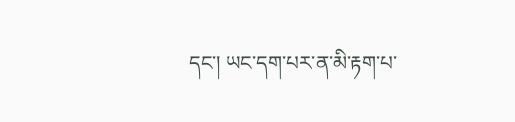དང་། ཡང་དག་པར་ན་མི་རྟག་པ་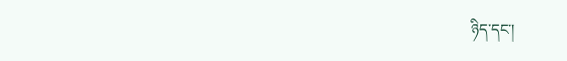ཉིད་དང་།